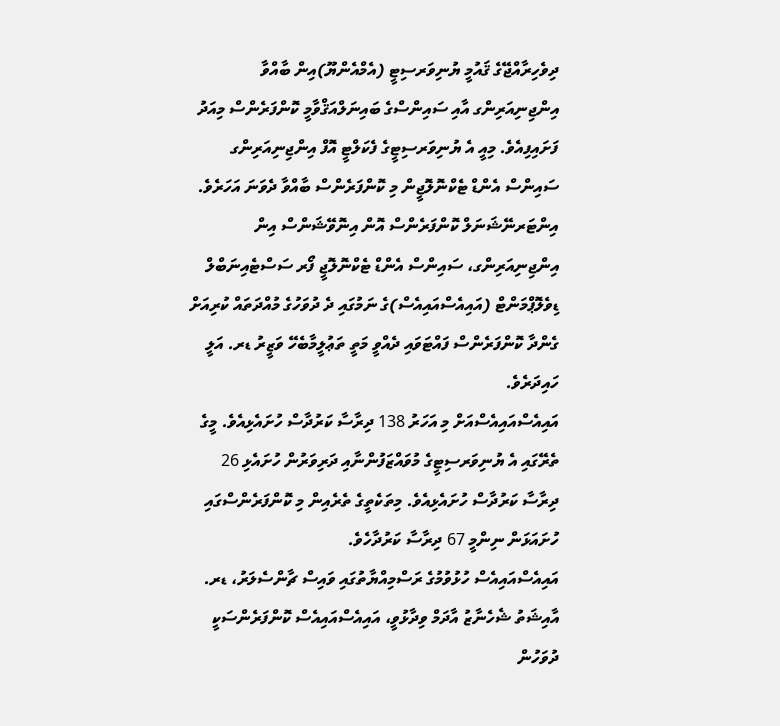ދިވެހިރާއްޖޭގެ ޤައުމީ ޔުނިވަރސިޓީ (އެމްއެންޔޫ)އިން ބާއްވާ އިންޖިނިއަރިންގ އާއި ސައިންސްގެ ބައިނަލްއަޤްވާމީ ކޮންފަރެންސް މިއަދު ފަށައިފިއެވެ. މިއީ އެ ޔުނިވަރސިޓީގެ ފެކަލްޓީ އޮފް އިންޖިނިއަރިންގ ސައިންސް އެންޑް ޓެކްނޮލޮޖީން މި ކޮންފަރެންސް ބާއްވާ ދެވަނަ އަހަރެވެ.
އިންޓަރނޭޝަނަލް ކޮންފަރެންސް އޮން އިނޮވޭޝަންސް އިން އިންޖިނިއަރިންގ، ސައިންސް އެންޑް ޓެކްނޮލޮޖީ ފޯރ ސަސްޓެއިނަބްލް ޑިވެލޮޕްމަންޓް (އައިއެސްއައިއެސް)ގެ ނަމުގައި ދެ ދުވަހުގެ މުއްދަތައް ކުރިއަށް ގެންދާ ކޮންފަރެންސް ފައްޓަވައި ދެއްވީ މަތީ ތަޢުލީމާބެހޭ ވަޒީރު ޑރ. އަލީ ހައިދަރެވެ.
އައިއެސްއައިއެސްއަށް މި އަހަރު 138 ދިރާސާ ކަރުދާސް ހުށައެޅިއެވެ. މީގެ ތެރޭގައި އެ ޔުނިވަރސިޓީގެ މުވައްޒަފުންނާއި ދަރިވަރުން ހުށައެޅި 26 ދިރާސާ ކަރުދާސް ހުށައެޅިއެވެ. މިތަކެތީގެ ތެރެއިން މި ކޮންފަރެންސްގައި ހުށައަޅަން ނިންމީ 67 ދިރާސާ ކަރުދާހެވެ.
އައިއެސްއައިއެސް ހުޅުވުމުގެ ރަސްމިއްޔާތުގައި ވައިސް ޗާންސެލަރު، ޑރ. އާއިޝަތު ޝެހެނާޒު އާދަމް ވިދާޅުވީ، އައިއެސްއައިއެސް ކޮންފަރެންސަކީ ދުވަހުން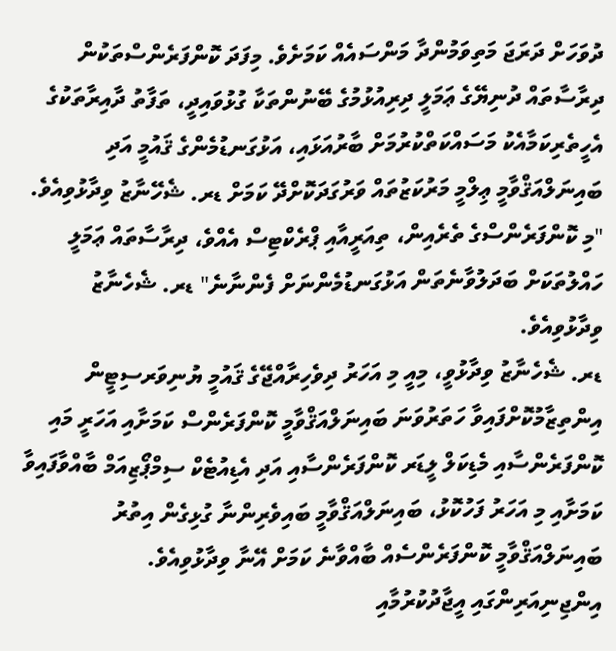ދުވަހަށް ދަރަޖަ މަތިވަމުންދާ މަންސައެއް ކަމަށެވެ. މިފަދަ ކޮންފަރެންސްތަކުން ދިރާސާތައް ދުނިޔޭގެ ޢަމަލީ ދިރިއުޅުމުގެ ބޭނުންތަކާ ގުޅުވައިދީ، ތަފާތު ދާއިރާތަކުގެ އެހީތެރިކަމާއެކު މަސައްކަތްކުރުމަށް ބާރުއަޅައި، އަޅުގަނޑުމެންގެ ޤައުމީ އަދި ބައިނަލްއަޤްވާމީ ޢިލްމީ މަރުކަޒުތައް ވަރުގަދަކޮށްދޭ ކަމަށް ޑރ. ޝެހޭނާޒު ވިދާޅުވިއެވެ.
"މި ކޮންފަރެންސްގެ ތެރެއިން، ތިއަރީއާއި ޕްރެކްޓިސް އެއްވެ، ދިރާސާތައް ޢަމަލީ ހައްލުތަކަށް ބަދަލުވާނެތަން އަޅުގަނޑުމެންނަށް ފެންނާނެ" ޑރ. ޝެހެނާޒު ވިދާޅުވިއެވެ.
ޑރ. ޝެހެނާޒު ވިދާޅުވީ، މިއީ މި އަހަރު ދިވެހިރާއްޖޭގެ ޤައުމީ ޔުނިވަރސިޓީން އިންތިޒާމުކޮށްފައިވާ ހަތަރުވަނަ ބައިނަލްއަޤްވާމީ ކޮންފަރެންސް ކަމަށާއި އަހަރީ މައި ކޮންފަރެންސާއި މެޑިކަލް ލީޑަރ ކޮންފަރެންސާއި އަދި އެޑިއުޓެކް ސިމްޕޯޒިއަމް ބާއްވާފައިވާ ކަމަށާއި މި އަހަރު ފަހުކޮޅު، ބައިނަލްއަޤްވާމީ ބައިވެރިންނާ ގުޅިގެން އިތުރު ބައިނަލްއަޤްވާމީ ކޮންފަރެންސެއް ބާއްވާނެ ކަމަށް އޭނާ ވިދާޅުވިއެވެ.
އިންޖިނިއަރިންގައި އީޖާދުކުރުމާއި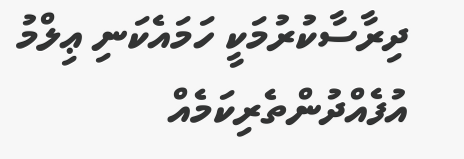ދިރާސާކުރުމަކީ ހަމައެކަނި ޢިލްމު އުފެއްދުންތެރިކަމެއް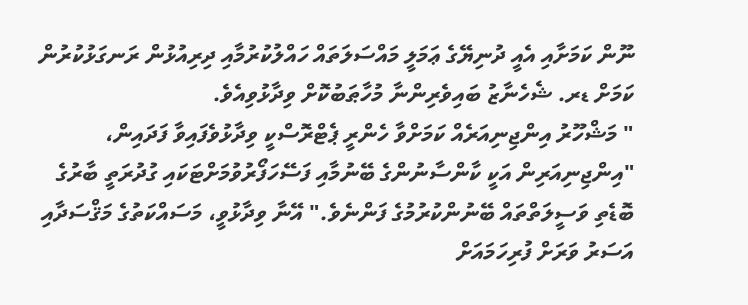ނޫން ކަމަށާއި އެއީ ދުނިޔޭގެ ޢަމަލީ މައްސަލަތައް ހައްލުކުރުމާއި ދިރިއުޅުން ރަނގަޅުކުރުން ކަމަށް ޑރ. ޝެހެނާޒު ބައިވެރިންނާ މުހާޠަބުކޮށް ވިދާޅުވިއެވެ.
" މަޝްހޫރު އިންޖިނިއަރެއް ކަމަށްވާ ހެންރީ ޕެޓްރޮސްކީ ވިދާޅުވެފައިވާ ފަދައިން، "އިންޖިނިއަރިން އަކީ ކާންސާނުންގެ ބޭނުމާއި ފަސޭހަފޯރުވުމަށްޓަކައި ގުދުރަތީ ބާރުގެ ބޮޑެތި ވަސީލަތްތައް ބޭނުންކުރުމުގެ ފަންނެވެ." އޭނާ ވިދާޅުވީ، މަސައްކަތުގެ މަޤްސަދާއި އަސަރު ވަރަށް ފުރިހަމައަށް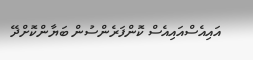އައިއެސްއައިއެސް ކޮންފަރެންސުން ބަޔާންކޮށްދޭ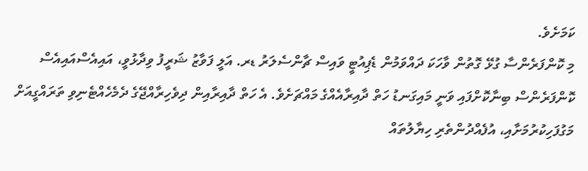ކަމަށެވެ.
މި ކޮންފަރެންސާ ގުޅޭ ގޮތުން ވާހަކަ ދައްވަމުން ޑެޕިއުޓީ ވައިސް ޗާންސެލަރު ޑރ. އަލީ ފަވާޒު ޝަރީފު ވިދާޅުވީ، އައިއެސްއައިއެސް ކޮންފަރެންސް ބިނާކޮށްފައި ވަނީ މައިގަނޑު ހަތް ދާއިރާއެއްގެ މައްޗަށެވެ. އެ ހަތް ދާއިރާއިން ދިވެހިރާއްޖޭގެ ދެމެހެއްޓެނިވި ތަރައްގީއަށް މަގުފަހިކުރުމަށާއި، އުފެއްދުންތެރި ހިޔާލުތައް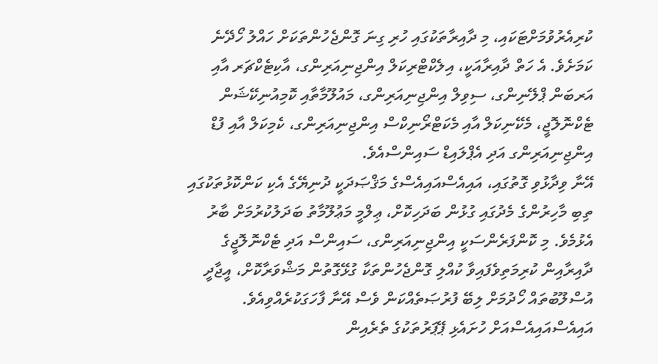ކުރިއެރުވުމަށްޓަކައި، މި ދާއިރާތަކުގައި ހުރި ގިނަ ގޮންޖެހުންތަކަށް ހައްލު ހޯދޭނެ ކަމަށެވެ. އެ ހަތް ދާއިރާއަކީ، އިލެކްޓްރިކަލް އިންޖިނިއަރިންގ، އާކިޓެކްޗަރ އާއި އަރބަން ޕްލޭނިންގ، ސިވިލް އިންޖިނިއަރިންގ، މައުލޫމާތާއި ކޮމިއުނިކޭޝަން ޓެކްނޮލޮޖީ، މެކޭނިކަލް އާއި މެކަޓްރޯނިކްސް އިންޖިނިއަރިންގ، ކެމިކަލް އާއި ފުޑް އިންޖިނިއަރިންގ އަދި އެޕްލައިޑް ސައިންސްއެވެ.
އޭނާ ވިދާޅުވި ގޮތުގައި، އައިއެސްއައިއެސްގެ މަޤްޞަދަކީ ދުނިޔޭގެ އެކި ކަންކޮޅުތަކުގައި ތިބި މާހިރުންގެ މެދުގައި ގުޅުން ބަދަހިކޮށް، ޢިލްމީ މަޢުލޫމާތު ބަދަލުކުރުމަށް ބާރު އެޅުމެވެ. މި ކޮންފަރެންސަކީ އިންޖިނިއަރިންގ، ސައިންސް އަދި ޓެކްނޮލޮޖީގެ ދާއިރާއިން ކުރިމަތިވެފައިވާ ކުއްލި ގޮންޖެހުންތަކާ ގުޅޭގޮތުން މަޝްވަރާކޮށް، އީޖާދީ އުސްލޫބުތައް ހޯދުމަށް ލިބޭ ފުރުޞަތެއްކަން ވެސް އޭނާ ފާހަގަކުރެއްވިއެވެ.
އައިއެސްއައިއެސްއަށް ހުށައެޅި ޕޭޕަރުތަކުގެ ތެރެއިން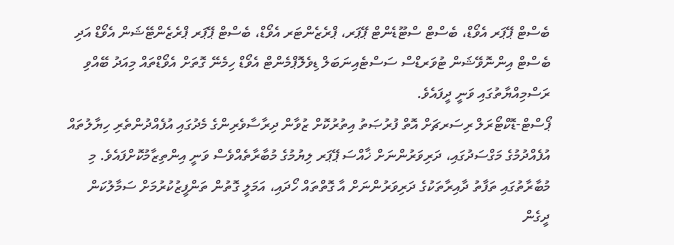ބެސްޓް ޕޭޕަރ އެވޯޑް، ބެސްޓް ސްޓޫޑެންޓް ޕޭޕަރ، ޕްރެޒެންޓަރ އެވޯޑް، ބެސްޓް ޕޭޕަރ ޕްރެޒެންޓޭޝަން އެވޯޑް އަދި ބެސްޓް އިންނޮވޭޝަން ޓުވަރޑްސް ސަސްޓެއިނަބަލް ޑިވެލޮޕްމެންޓް އެވޯޑް ހިމެނޭ ގޮތަށް އެވޯޑްތައް މިއަދު ބޭއްވި ރަސްމިއްޔާތުގައި ވަނީ ދީފައެވެ.
ޕޯސްޓް-ޑޮކްޓޯރަލް ރިސަރޗަށް އޮތް ފުރުޞަތު އިތުރުކޮށް ޒުވާން ދިރާސާވެރިންގެ މެދުގައި އުފެއްދުންތެރި ހިޔާލުތައް އުފެއްދުމުގެ މަގްސަދުގައި، ދަރިވަރުންނަށް ޚާއްސަ ޕޭޕަރ ލިޔުމުގެ މުބާރާތެއްވެސް ވަނީ އިންތިޒާމުކޮށްފައެވެ. މި މުބާރާތުގައި ތަފާތު ދާއިރާތަކުގެ ދަރިވަރުންނަށް އާ ގޮތްތައް ހޯދައި، އަމަލީ ގޮތުން ތަންފީޒުކުރުމަށް ސަމާލުކަން ދީގެން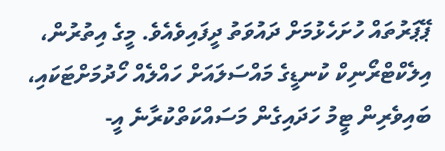ޕޭޕަރުތައް ހުށަހެޅުމަށް ދައުވަތު ދީފައިވެއެވެ. މީގެ އިތުރުން، އިލެކްޓްރޯނިކް ކުނޑީގެ މައްސަލައަށް ހައްލެއް ހޯދުމަށްޓަކައި، ބައިވެރިން ޓީމު ހަދައިގެން މަސައްކަތްކުރާނެ އީ-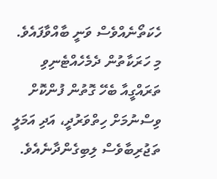ހެކަތޯނެއްވެސް ވަނީ ބާއްވާފައެވެ. މި ހަރަކާތުން ދެމެހެއްޓެނިވި ތަރައްގީއާ ބެހޭ ގޮތުން ފުންކޮށް ވިސްނުމަށް ހިތްވަރުދީ، އަދި އަމަލީ ތަޖުރިބާވެސް ލިބިގެންދާނެއެވެ.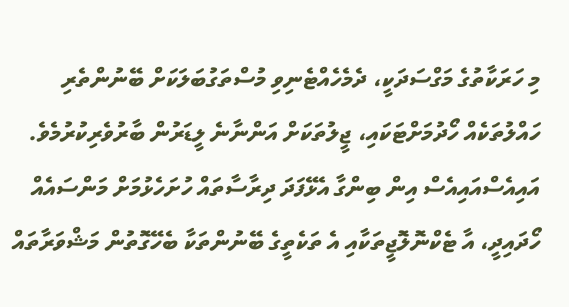މި ހަރަކާތުގެ މަގްސަދަކީ، ދެމެހެއްޓެނިވި މުސްތަގުބަލަކަށް ބޭނުންތެރި ހައްލުތަކެއް ހޯދުމަށްޓަކައި، ޖީލުތަކަށް އަންނާނެ ލީޑަރުން ބާރުވެރިކުރުމެވެ. އައިއެސްއައިއެސް އިން ބިންގާ އެޅޭފަދަ ދިރާސާތައް ހުށަހެޅުމަށް މަންސައެއް ހޯދައިދީ، އާ ޓެކްނޮލޮޖީތަކާއި އެ ތަކެތީގެ ބޭނުންތަކާ ބެހޭގޮތުން މަޝްވަރާތައް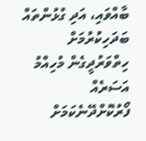ބާއްވައި، އަދި ގުޅުންތައް ބަދަހިކުރުމަށް ހިތްވަރުދީގެން މުހިއްމު އަސަރެއް ފޯރުކޮށްދޭނެކަމަށް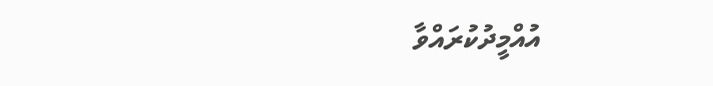އުއްމީދުކުރައްވާ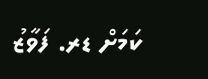ކަމަށް ޑރ. ފަވާޒު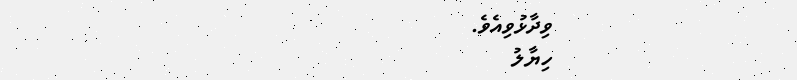ވިދާޅުވިއެވެ.
ހިޔާލު